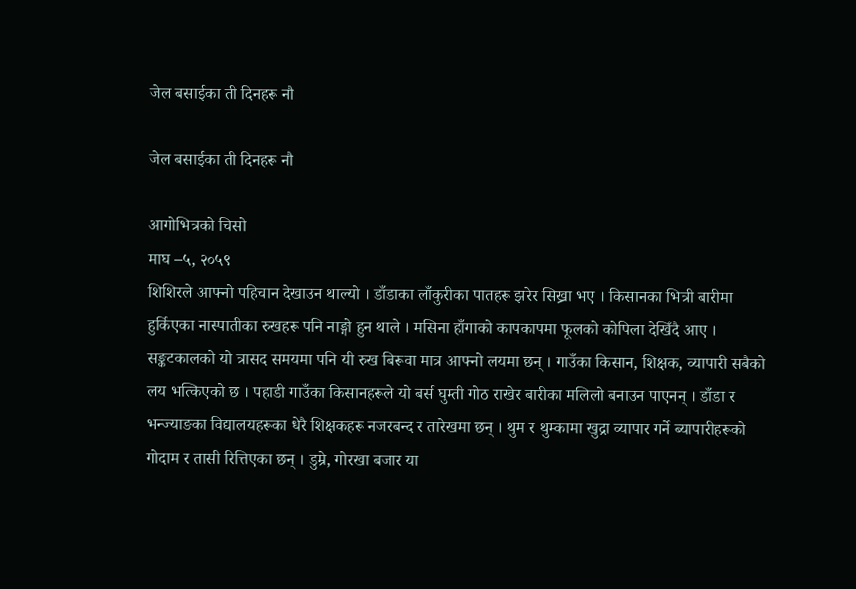जेल बसाईका ती दिनहरू नौ

जेल बसाईका ती दिनहरू नौ

आगोभित्रको चिसो
माघ –५, २०५९
शिशिरले आफ्नो पहिचान देखाउन थाल्यो । डाँडाका लाँकुरीका पातहरू झरेर सिख्रा भए । किसानका भित्री बारीमा हुर्किएका नास्पातीका रुखहरू पनि नाङ्गो हुन थाले । मसिना हाँगाको कापकापमा फूलको कोपिला देखिँदै आए । सङ्कटकालको यो त्रासद समयमा पनि यी रुख बिरूवा मात्र आफ्नो लयमा छन् । गाउँका किसान, शिक्षक, व्यापारी सबैको लय भत्किएको छ । पहाडी गाउँका किसानहरूले यो बर्स घुम्ती गोठ राखेर बारीका मलिलो बनाउन पाएनन् । डाँडा र भन्ज्याङका विद्यालयहरूका धेरै शिक्षकहरू नजरबन्द र तारेखमा छन् । थुम र थुम्कामा खुद्रा व्यापार गर्ने ब्यापारीहरूको गोदाम र तासी रित्तिएका छन् । डुम्रे, गोरखा बजार या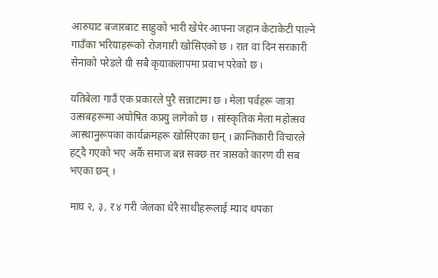आरुघाट बजारबाट साहुको भारी खेपेर आफ्ना जहान केटाकेटी पाल्ने गाउँका भरियाहरूको रोजगारी खोसिएको छ । रात वा दिन सरकारी सेनाको परेडले यी सबै कृयाकलापमा प्रवाभ परेको छ ।

यतिबेला गाउँ एक प्रकारले पुरै सन्नाटामा छ । मेला पर्वहरू जात्रा उत्सबहरूमा अघोषित कफ्र्यु लागेको छ । सांस्कृतिक मेला महोत्सव आस्थानुरूपका कार्यक्रमहरू खोसिएका छन् । क्रान्तिकारी विचारले हट्दै गएको भए अर्कै समाज बन्न सक्छ तर त्रासको कारण यी सब भएका छन् ।

माघ २, ३, र ४ गरी जेलका धेरै साथीहरूलाई म्याद थपका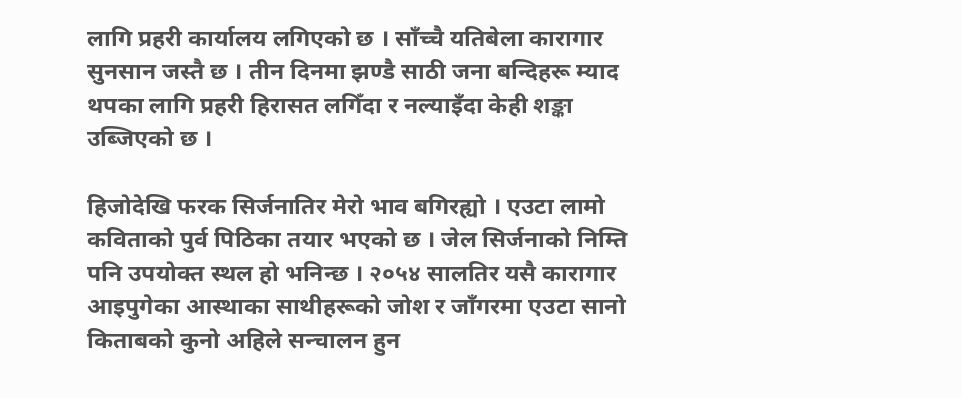लागि प्रहरी कार्यालय लगिएको छ । साँच्चै यतिबेला कारागार सुनसान जस्तै छ । तीन दिनमा झण्डै साठी जना बन्दिहरू म्याद थपका लागि प्रहरी हिरासत लगिँदा र नल्याइँदा केही शङ्का उब्जिएको छ ।

हिजोदेखि फरक सिर्जनातिर मेरो भाव बगिरह्यो । एउटा लामो कविताको पुर्व पिठिका तयार भएको छ । जेल सिर्जनाको निम्ति पनि उपयोक्त स्थल हो भनिन्छ । २०५४ सालतिर यसै कारागार आइपुगेका आस्थाका साथीहरूको जोश र जाँगरमा एउटा सानो किताबको कुनो अहिले सन्चालन हुन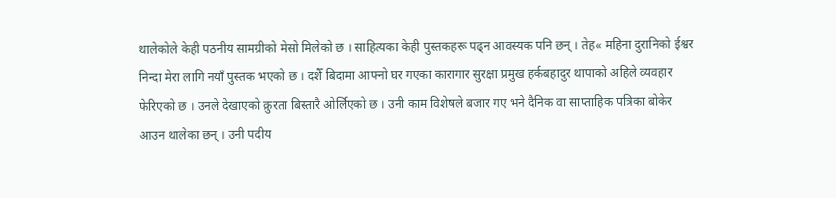थालेकोले केही पठनीय सामग्रीको मेसो मिलेको छ । साहित्यका केही पुस्तकहरू पढ्न आवस्यक पनि छन् । तेह« महिना दुरानिको ईश्वर निन्दा मेरा लागि नयाँ पुस्तक भएको छ । दशैँ बिदामा आफ्नो घर गएका कारागार सुरक्षा प्रमुख हर्कबहादुर थापाको अहिले व्यवहार फेरिएको छ । उनले देखाएको क्रुरता बिस्तारै ओर्लिएको छ । उनी काम विशेषले बजार गए भने दैनिक वा साप्ताहिक पत्रिका बोकेर आउन थालेका छन् । उनी पदीय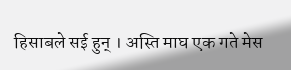हिसाबले सई हुन् । अस्ति माघ एक गते मेस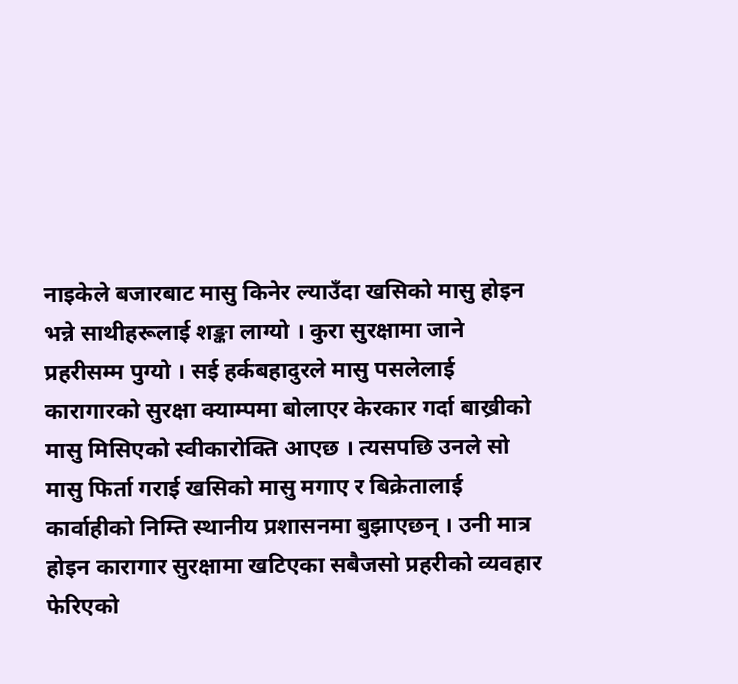नाइकेले बजारबाट मासु किनेर ल्याउँदा खसिको मासु होइन भन्ने साथीहरूलाई शङ्का लाग्यो । कुरा सुरक्षामा जाने प्रहरीसम्म पुग्यो । सई हर्कबहादुरले मासु पसलेलाई कारागारको सुरक्षा क्याम्पमा बोलाएर केरकार गर्दा बाख्रीको मासु मिसिएको स्वीकारोक्ति आएछ । त्यसपछि उनले सो मासु फिर्ता गराई खसिको मासु मगाए र बिक्रेतालाई कार्वाहीको निम्ति स्थानीय प्रशासनमा बुझाएछन् । उनी मात्र होइन कारागार सुरक्षामा खटिएका सबैजसो प्रहरीको व्यवहार फेरिएको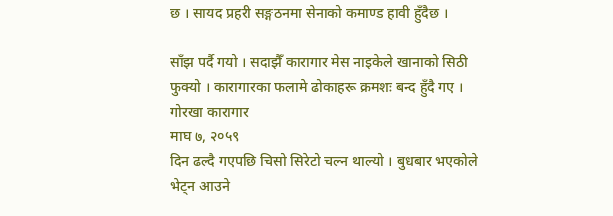छ । सायद प्रहरी सङ्गठनमा सेनाको कमाण्ड हावी हुँदैछ ।

साँझ पर्दै गयो । सदाझैँ कारागार मेस नाइकेले खानाको सिठी फुक्यो । कारागारका फलामे ढोकाहरू क्रमशः बन्द हुँदै गए । गोरखा कारागार
माघ ७, २०५९
दिन ढल्दै गएपछि चिसो सिरेटो चल्न थाल्यो । बुधबार भएकोले भेट्न आउने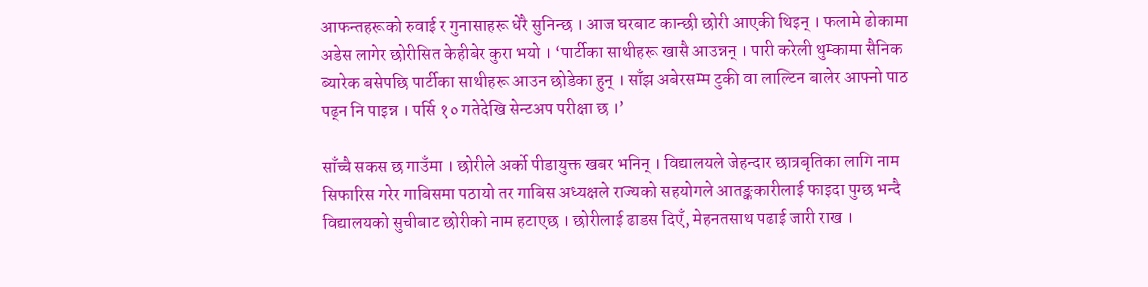आफन्तहरूको रुवाई र गुनासाहरू धेरै सुनिन्छ । आज घरबाट कान्छी छोरी आएकी थिइन् । फलामे ढोकामा अडेस लागेर छोरीसित केहीबेर कुरा भयो । ‘पार्टीका साथीहरू खासै आउन्नन् । पारी करेली थुम्कामा सैनिक ब्यारेक बसेपछि पार्टीका साथीहरू आउन छोडेका हुन् । साँझ अबेरसम्म टुकी वा लाल्टिन बालेर आफ्नो पाठ पढ्न नि पाइन्न । पर्सि १० गतेदेखि सेन्टअप परीक्षा छ ।’

साँच्चै सकस छ गाउँमा । छोरीले अर्को पीडायुक्त खबर भनिन् । विद्यालयले जेहन्दार छात्रबृतिका लागि नाम सिफारिस गरेर गाबिसमा पठायो तर गाबिस अध्यक्षले राज्यको सहयोगले आतङ्ककारीलाई फाइदा पुग्छ भन्दै विद्यालयको सुचीबाट छोरीको नाम हटाएछ । छोरीलाई ढाडस दिएँ, मेहनतसाथ पढाई जारी राख ।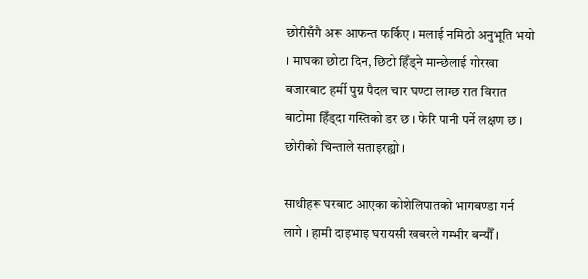छोरीसँगै अरू आफन्त फर्किए । मलाई नमिठो अनुभूति भयो । माघका छोटा दिन, छिटो हिँड्ने मान्छेलाई गोरखा बजारबाट हर्मी पुग्न पैदल चार घण्टा लाग्छ रात विरात बाटोमा हिँड्दा गस्तिको डर छ । फेरि पानी पर्ने लक्षण छ । छोरीको चिन्ताले सताइरह्यो ।

साथीहरू घरबाट आएका कोशेलिपातको भागबण्डा गर्न लागे । हामी दाइभाइ घरायसी खबरले गम्भीर बन्यौँ ।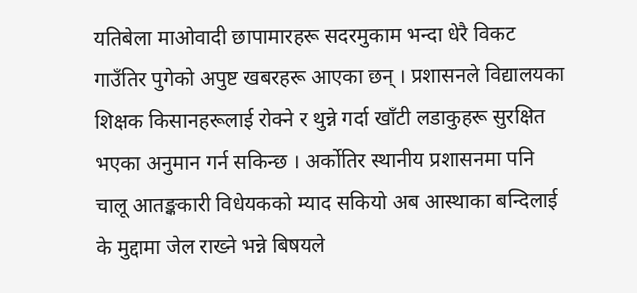यतिबेला माओवादी छापामारहरू सदरमुकाम भन्दा धेरै विकट गाउँतिर पुगेको अपुष्ट खबरहरू आएका छन् । प्रशासनले विद्यालयका शिक्षक किसानहरूलाई रोक्ने र थुन्ने गर्दा खाँटी लडाकुहरू सुरक्षित भएका अनुमान गर्न सकिन्छ । अर्कोतिर स्थानीय प्रशासनमा पनि चालू आतङ्ककारी विधेयकको म्याद सकियो अब आस्थाका बन्दिलाई के मुद्दामा जेल राख्ने भन्ने बिषयले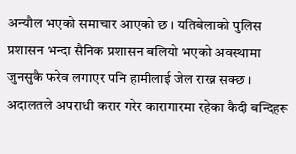अन्यौल भएको समाचार आएको छ । यतिबेलाको पुलिस प्रशासन भन्दा सैनिक प्रशासन बलियो भएको अवस्थामा जुनसुकै फरेव लगाएर पनि हामीलाई जेल राख्न सक्छ । अदालतले अपराधी करार गरेर कारागारमा रहेका कैदी बन्दिहरू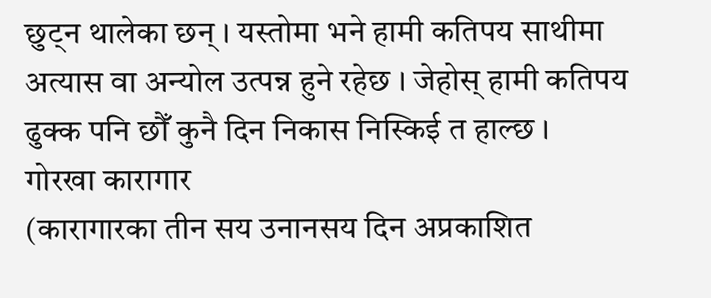छुट्न थालेका छन् । यस्तोमा भने हामी कतिपय साथीमा अत्यास वा अन्योल उत्पन्न हुने रहेछ । जेहोस् हामी कतिपय ढुक्क पनि छौँ कुनै दिन निकास निस्किई त हाल्छ ।
गोरखा कारागार
(कारागारका तीन सय उनानसय दिन अप्रकाशित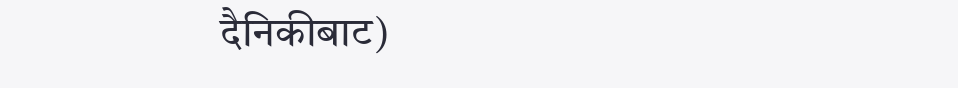दैनिकीबाट)